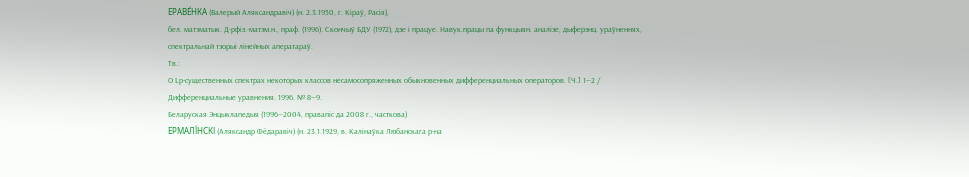ЕРАВЕ́НКА (Валерый Аляксандравіч) (н. 2.3.1950, г. Кіраў, Расія),
бел. матэматык. Д-рфіз.-матэм.н., праф. (1996). Скончыў БДУ (1972), дзе і працуе. Навук.працы па функцыян. аналізе, дыферэнц. ураўненнях, спектральнай тэорыі лінейных аператараў.
Тв.:
О Lp-существенных спектрах некоторых классов несамосопряженных обыкновенных дифференциальных операторов. [Ч.] 1—2 / Дифференциальные уравнения. 1996. № 8—9.
Беларуская Энцыклапедыя (1996—2004, правапіс да 2008 г., часткова)
ЕРМАЛІ́НСКІ (Аляксандр Фёдаравіч) (н. 23.1.1929, в. Калінаўка Любанскага р-на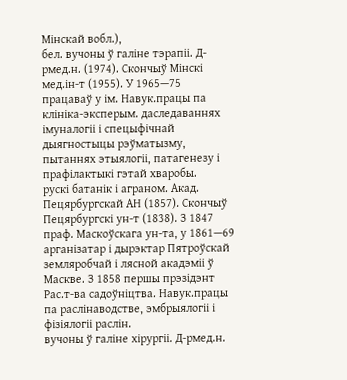Мінскай вобл.),
бел. вучоны ў галіне тэрапіі. Д-рмед.н. (1974). Скончыў Мінскі мед.ін-т (1955). У 1965—75 працаваў у ім. Навук.працы па клініка-эксперым. даследаваннях імуналогіі і спецыфічнай дыягностыцы рэўматызму, пытаннях этыялогіі, патагенезу і прафілактыкі гэтай хваробы.
рускі батанік і аграном. Акад. Пецярбургскай АН (1857). Скончыў Пецярбургскі ун-т (1838). З 1847 праф. Маскоўскага ун-та, у 1861—69 арганізатар і дырэктар Пятроўскай земляробчай і лясной акадэміі ў Маскве. З 1858 першы прэзідэнт Рас.т-ва садоўніцтва. Навук.працы па раслінаводстве, эмбрыялогіі і фізіялогіі раслін.
вучоны ў галіне хірургіі. Д-рмед.н.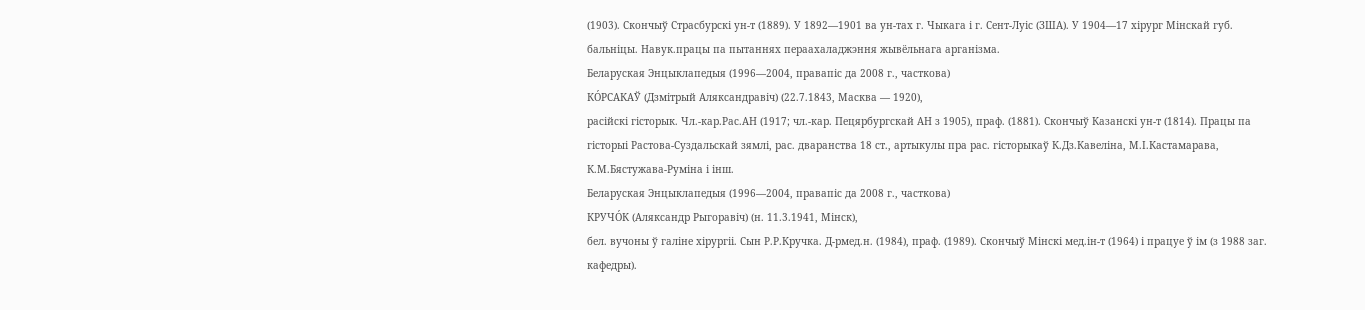(1903). Скончыў Страсбурскі ун-т (1889). У 1892—1901 ва ун-тах г. Чыкага і г. Сент-Луіс (ЗША). У 1904—17 хірург Мінскай губ. бальніцы. Навук.працы па пытаннях пераахаладжэння жывёльнага арганізма.
Беларуская Энцыклапедыя (1996—2004, правапіс да 2008 г., часткова)
КО́РСАКАЎ (Дзмітрый Аляксандравіч) (22.7.1843, Масква — 1920),
расійскі гісторык. Чл.-кар.Рас.АН (1917; чл.-кар. Пецярбургскай АН з 1905), праф. (1881). Скончыў Казанскі ун-т (1814). Працы па гісторыі Растова-Суздальскай зямлі, рас. дваранства 18 ст., артыкулы пра рас. гісторыкаў К.Дз.Кавеліна, М.І.Кастамарава, К.М.Бястужава-Руміна і інш.
Беларуская Энцыклапедыя (1996—2004, правапіс да 2008 г., часткова)
КРУЧО́К (Аляксандр Рыгоравіч) (н. 11.3.1941, Мінск),
бел. вучоны ў галіне хірургіі. Сын Р.Р.Кручка. Д-рмед.н. (1984), праф. (1989). Скончыў Мінскі мед.ін-т (1964) і працуе ў ім (з 1988 заг. кафедры).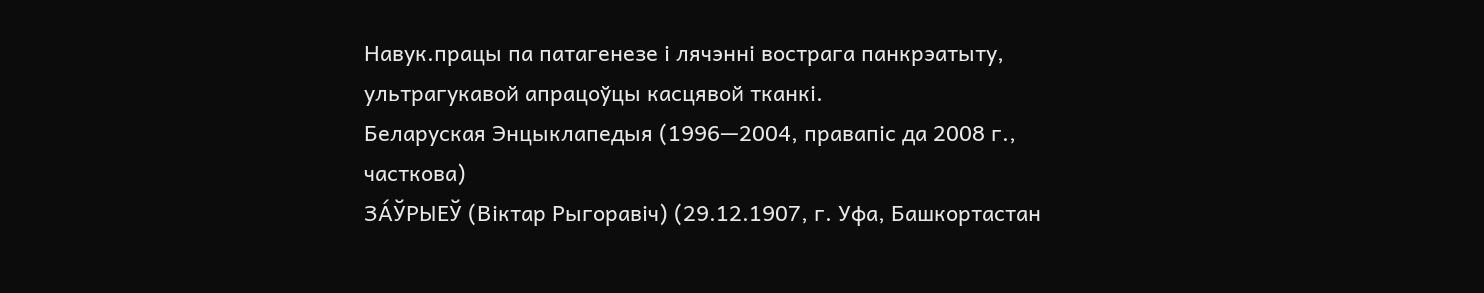Навук.працы па патагенезе і лячэнні вострага панкрэатыту, ультрагукавой апрацоўцы касцявой тканкі.
Беларуская Энцыклапедыя (1996—2004, правапіс да 2008 г., часткова)
ЗА́ЎРЫЕЎ (Віктар Рыгоравіч) (29.12.1907, г. Уфа, Башкортастан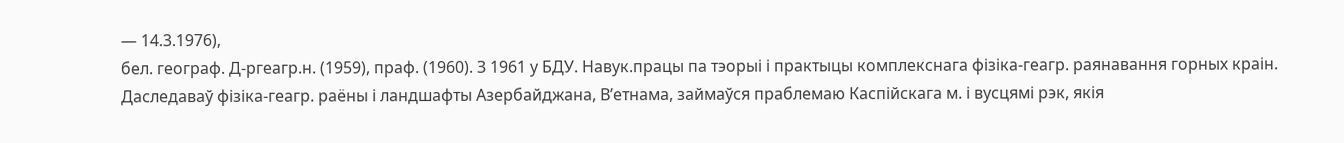— 14.3.1976),
бел. географ. Д-ргеагр.н. (1959), праф. (1960). З 1961 у БДУ. Навук.працы па тэорыі і практыцы комплекснага фізіка-геагр. раянавання горных краін. Даследаваў фізіка-геагр. раёны і ландшафты Азербайджана, В’етнама, займаўся праблемаю Каспійскага м. і вусцямі рэк, якія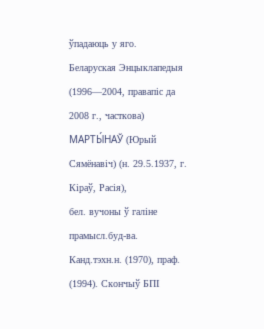ўпадаюць у яго.
Беларуская Энцыклапедыя (1996—2004, правапіс да 2008 г., часткова)
МАРТЫ́НАЎ (Юрый Сямёнавіч) (н. 29.5.1937, г. Кіраў, Расія),
бел. вучоны ў галіне прамысл.буд-ва. Канд.тэхн.н. (1970), праф. (1994). Скончыў БПІ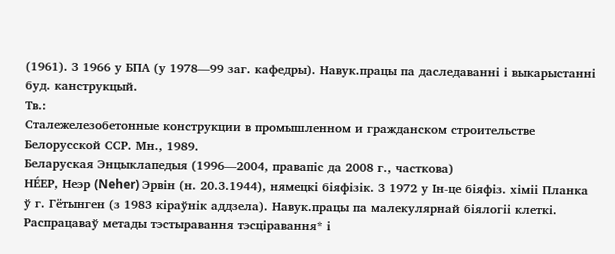(1961). З 1966 у БПА (у 1978—99 заг. кафедры). Навук.працы па даследаванні і выкарыстанні буд. канструкцый.
Тв.:
Сталежелезобетонные конструкции в промышленном и гражданском строительстве Белорусской ССР. Мн., 1989.
Беларуская Энцыклапедыя (1996—2004, правапіс да 2008 г., часткова)
НЕ́ЕР, Неэр (Neher) Эрвін (н. 20.3.1944), нямецкі біяфізік. З 1972 у Ін-це біяфіз. хіміі Планка ў г. Гётынген (з 1983 кіраўнік аддзела). Навук.працы па малекулярнай біялогіі клеткі. Распрацаваў метады тэстыравання тэсціравання* і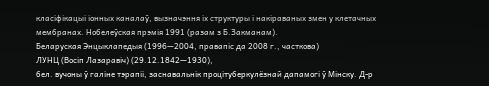класіфікацыі іонных каналаў, вызначэння іх структуры і накіраваных змен у клетачных мембранах. Нобелеўская прэмія 1991 (разам з Б.Закманам).
Беларуская Энцыклапедыя (1996—2004, правапіс да 2008 г., часткова)
ЛУНЦ (Восіп Лазаравіч) (29.12.1842—1930),
бел. вучоны ў галіне тэрапіі, заснавальнік процітуберкулёзнай дапамогі ў Мінску. Д-р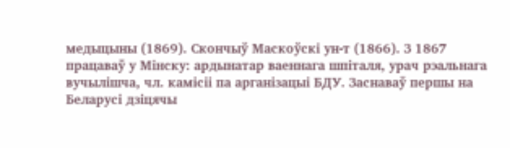медыцыны (1869). Скончыў Маскоўскі ун-т (1866). З 1867 працаваў у Мінску: ардынатар ваеннага шпіталя, урач рэальнага вучылішча, чл. камісіі па арганізацыі БДУ. Заснаваў першы на Беларусі дзіцячы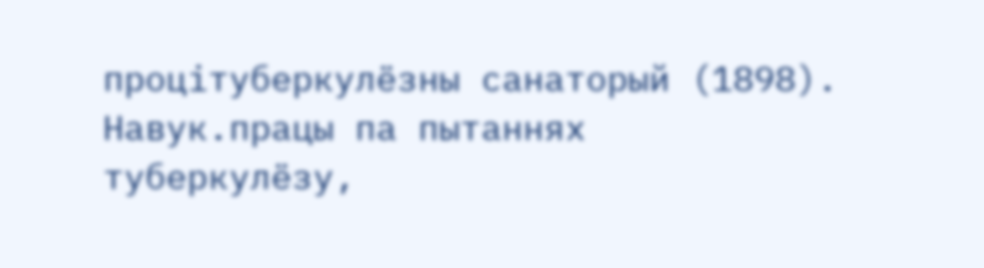процітуберкулёзны санаторый (1898). Навук.працы па пытаннях туберкулёзу,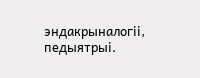эндакрыналогіі, педыятрыі.